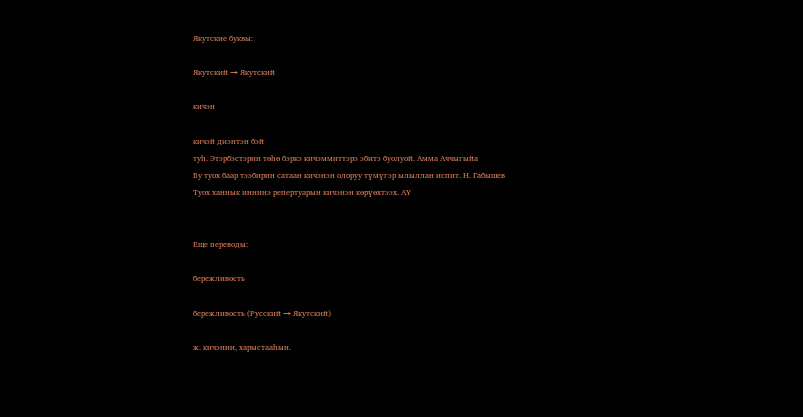Якутские буквы:

Якутский → Якутский

кичэн

кичэй диэнтэн бэй
туһ. Этэрбэстэрин төһө бэркэ кичэммиттэрэ эбитэ буолуой. Амма Аччыгыйа
Бу туох баар тээбирин сатаан кичэнэн олоруу түмүгэр ылыллан испит. Н. Габышев
Туох ханнык иннинэ репертуарын кичэнэн көрүөхтээх. АҮ


Еще переводы:

бережливость

бережливость (Русский → Якутский)

ж. кичэнии, харыстааһын.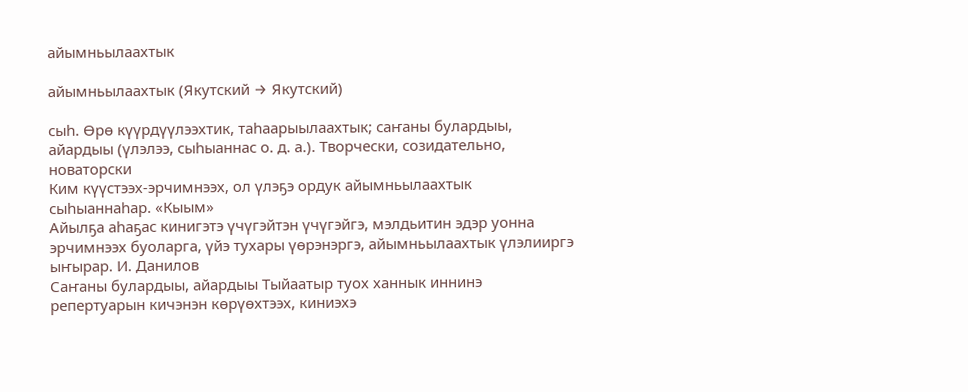айымньылаахтык

айымньылаахтык (Якутский → Якутский)

сыһ. Өрө күүрдүүлээхтик, таһаарыылаахтык; саҥаны булардыы, айардыы (үлэлээ, сыһыаннас о. д. а.). Творчески, созидательно, новаторски
Ким күүстээх-эрчимнээх, ол үлэҕэ ордук айымньылаахтык сыһыаннаһар. «Кыым»
Айылҕа аһаҕас кинигэтэ үчүгэйтэн үчүгэйгэ, мэлдьитин эдэр уонна эрчимнээх буоларга, үйэ тухары үөрэнэргэ, айымньылаахтык үлэлииргэ ыҥырар. И. Данилов
Саҥаны булардыы, айардыы Тыйаатыр туох ханнык иннинэ репертуарын кичэнэн көрүөхтээх, киниэхэ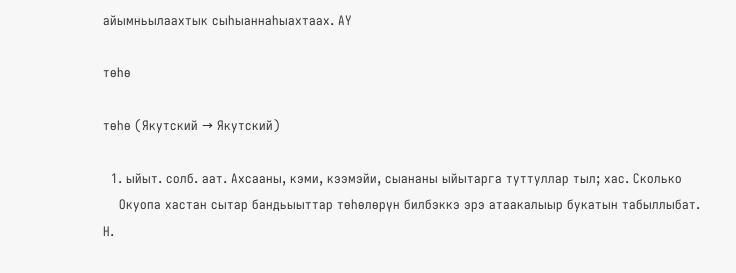айымньылаахтык сыһыаннаһыахтаах. АҮ

төһө

төһө (Якутский → Якутский)

  1. ыйыт. солб. аат. Ахсааны, кэми, кээмэйи, сыананы ыйытарга туттуллар тыл; хас. Сколько
    Окуопа хастан сытар бандьыыттар төһөлөрүн билбэккэ эрэ атаакалыыр букатын табыллыбат. Н.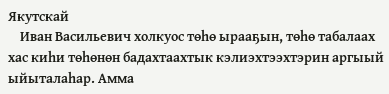Якутскай
    Иван Васильевич холкуос төһө ырааҕын, төһө табалаах хас киһи төһөнөн бадахтаахтык кэлиэхтээхтэрин аргыый ыйыталаһар. Амма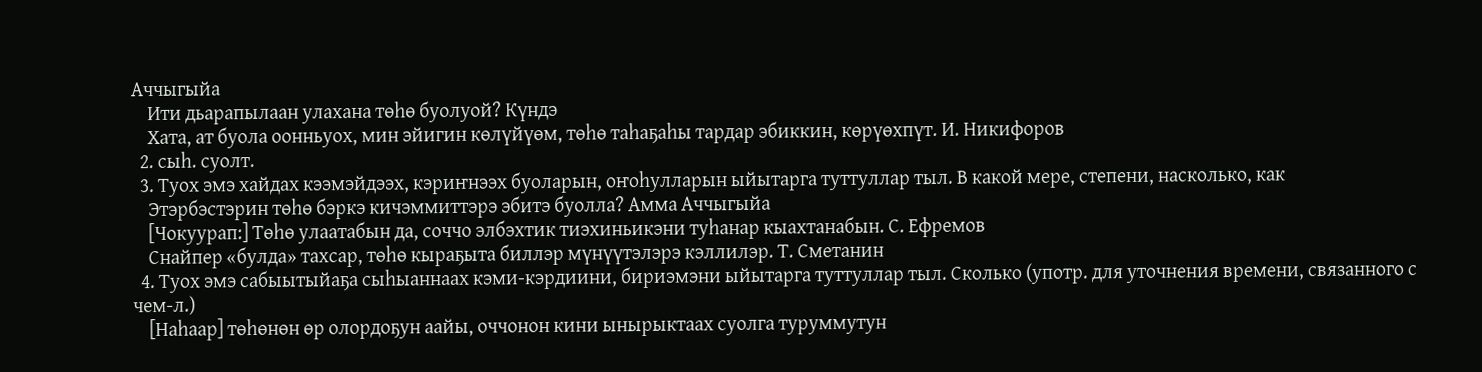Аччыгыйа
    Ити дьарапылаан улахана төһө буолуой? Күндэ
    Хата, ат буола оонньуох, мин эйигин көлүйүөм, төһө таһаҕаһы тардар эбиккин, көрүөхпүт. И. Никифоров
  2. сыһ. суолт.
  3. Туох эмэ хайдах кээмэйдээх, кэриҥнээх буоларын, оҥоһулларын ыйытарга туттуллар тыл. В какой мере, степени, насколько, как
    Этэрбэстэрин төһө бэркэ кичэммиттэрэ эбитэ буолла? Амма Аччыгыйа
    [Чокуурап:] Төһө улаатабын да, соччо элбэхтик тиэхиньикэни туһанар кыахтанабын. С. Ефремов
    Снайпер «булда» тахсар, төһө кыраҕыта биллэр мүнүүтэлэрэ кэллилэр. Т. Сметанин
  4. Туох эмэ сабыытыйаҕа сыһыаннаах кэми-кэрдиини, бириэмэни ыйытарга туттуллар тыл. Сколько (употр. для уточнения времени, связанного с чем-л.)
    [Наһаар] төһөнөн өр олордоҕун аайы, оччонон кини ынырыктаах суолга туруммутун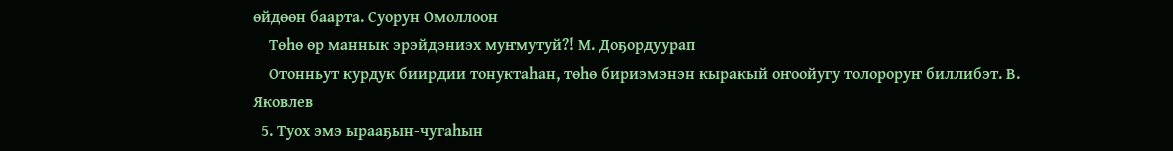өйдөөн баарта. Суорун Омоллоон
    Төһө өр маннык эрэйдэниэх муҥмутуй?! М. Доҕордуурап
    Отонньут курдук биирдии тонуктаһан, төһө бириэмэнэн кыракый оҥоойугу толороруҥ биллибэт. В. Яковлев
  5. Туох эмэ ырааҕын-чугаһын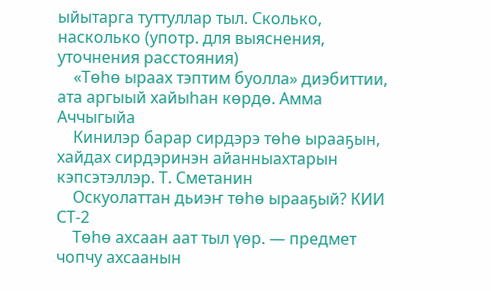ыйытарга туттуллар тыл. Сколько, насколько (употр. для выяснения, уточнения расстояния)
    «Төһө ыраах тэптим буолла» диэбиттии, ата аргыый хайыһан көрдө. Амма Аччыгыйа
    Кинилэр барар сирдэрэ төһө ырааҕын, хайдах сирдэринэн айанныахтарын кэпсэтэллэр. Т. Сметанин
    Оскуолаттан дьиэҥ төһө ырааҕый? КИИ СТ-2
    Төһө ахсаан аат тыл үөр. — предмет чопчу ахсаанын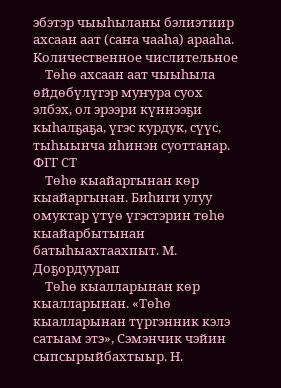эбэтэр чыыһыланы бэлиэтиир ахсаан аат (саҥа чааһа) арааһа. Количественное числительное
    Төһө ахсаан аат чыыһыла өйдөбүлүгэр муҥура суох элбэх, ол эрээри күннээҕи кыһалҕаҕа, үгэс курдук, сүүс, тыһыынча иһинэн суоттанар. ФГГ СТ
    Төһө кыайаргынан көр кыайаргынан. Биһиги улуу омуктар үтүө үгэстэрин төһө кыайарбытынан батыһыахтаахпыт. М. Доҕордуурап
    Төһө кыалларынан көр кыалларынан. «Төһө кыалларынан түргэнник кэлэ сатыам этэ», Сэмэнчик чэйин сыпсырыйбахтыыр. Н.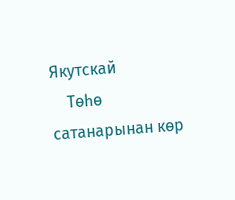Якутскай
    Төһө сатанарынан көр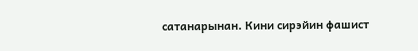сатанарынан. Кини сирэйин фашист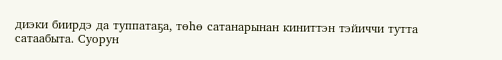диэки биирдэ да туппатаҕа, төһө сатанарынан киниттэн тэйиччи тутта сатаабыта. Суорун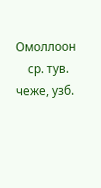Омоллоон
    ср. тув. чеже, узб.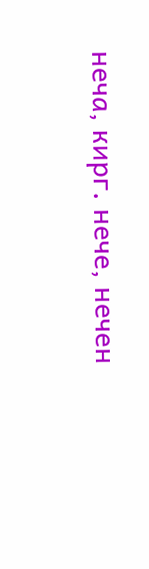неча, кирг. нече, нечен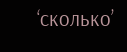‘сколько’